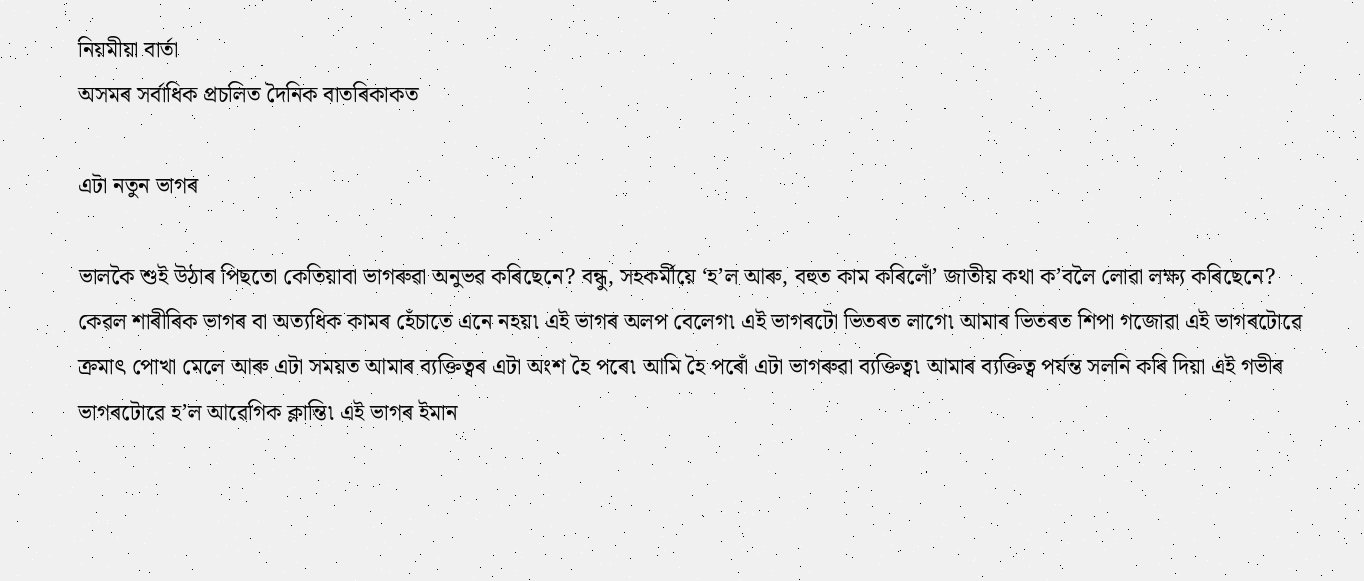নিয়মীয়া বাৰ্তা
অসমৰ সৰ্বাধিক প্ৰচলিত দৈনিক বাতৰিকাকত

এটা নতুন ভাগৰ

ভালকৈ শুই উঠাৰ পিছতো কেতিয়াবা ভাগৰুৱা অনুভৱ কৰিছেনে? বন্ধু, সহকর্মীয়ে ‘হ’ল আৰু, বহুত কাম কৰিলোঁ’ জাতীয় কথা ক’বলৈ লোৱা লক্ষ্য কৰিছেনে? কেৱল শাৰীৰিক ভাগৰ বা অত্যধিক কামৰ হেঁচাতে এনে নহয়৷ এই ভাগৰ অলপ বেলেগ৷ এই ভাগৰটো ভিতৰত লাগে৷ আমাৰ ভিতৰত শিপা গজোৱা এই ভাগৰটোৱে ক্রমাৎ পোখা মেলে আৰু এটা সময়ত আমাৰ ব্যক্তিত্বৰ এটা অংশ হৈ পৰে৷ আমি হৈ পৰোঁ এটা ভাগৰুৱা ব্যক্তিত্ব৷ আমাৰ ব্যক্তিত্ব পর্যন্ত সলনি কৰি দিয়া এই গভীৰ ভাগৰটোৱে হ’ল আৱেগিক ক্লান্তি৷ এই ভাগৰ ইমান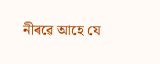নীৰৱে আহে যে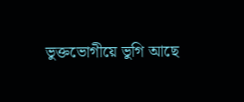ভুক্তভোগীয়ে ভুগি আছে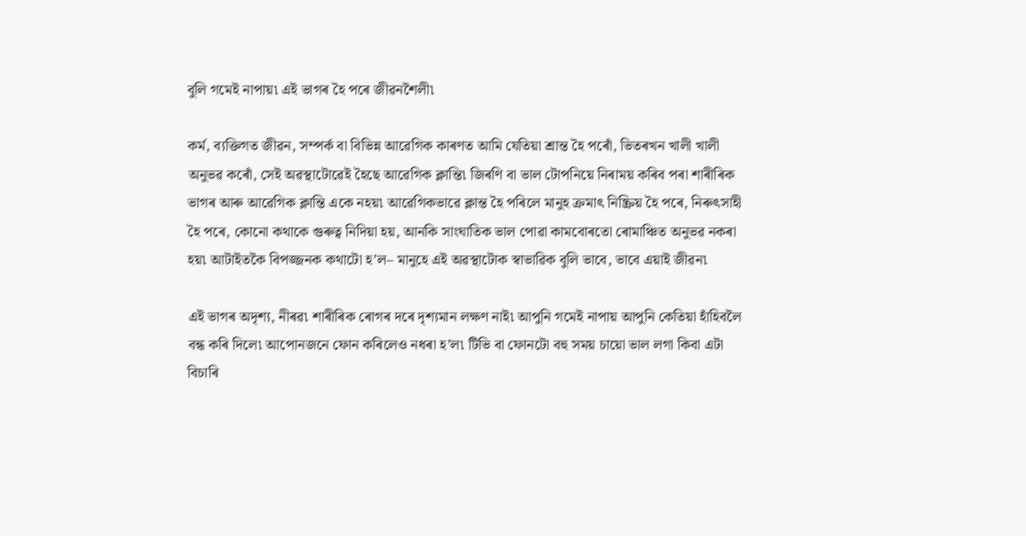বুলি গমেই নাপায়৷ এই ভাগৰ হৈ পৰে জীৱনশৈলী৷

কর্ম, ব্যক্তিগত জীৱন, সম্পর্ক বা বিভিন্ন আৱেগিক কাৰণত আমি যেতিয়া শ্রান্ত হৈ পৰোঁ, ভিতৰখন খালী খালী অনুভৱ কৰোঁ, সেই অৱস্থাটোৱেই হৈছে আৱেগিক ক্লান্তি৷ জিৰণি বা ভাল টোপনিয়ে নিৰাময় কৰিব পৰা শাৰীৰিক ভাগৰ আৰু আৱেগিক ক্লান্তি একে নহয়৷ আৱেগিকভাৱে ক্লান্ত হৈ পৰিলে মানুহ ক্রমাৎ নিষ্ক্রিয় হৈ পৰে, নিৰুৎসাহী হৈ পৰে, কোনো কথাকে গুৰুত্ব নিদিয়া হয়, আনকি সাংঘাতিক ভাল পোৱা কামবোৰতো ৰোমাঞ্চিত অনুভৱ নকৰা হয়৷ আটাইতকৈ বিপজ্জনক কথাটো হ’ল– মানুহে এই অৱস্থাটোক স্বাভাৱিক বুলি ভাবে, ভাবে এয়াই জীৱন৷

এই ভাগৰ অদৃশ্য, নীৰৱ৷ শাৰীৰিক ৰোগৰ দৰে দৃশ্যমান লক্ষণ নাই৷ আপুনি গমেই নাপায় আপুনি কেতিয়া হাঁহিবলৈ বন্ধ কৰি দিলে৷ আপোনজনে ফোন কৰিলেও নধৰা হ’ল৷ টিভি বা ফোনটো বহু সময় চায়ো ভাল লগা কিবা এটা বিচাৰি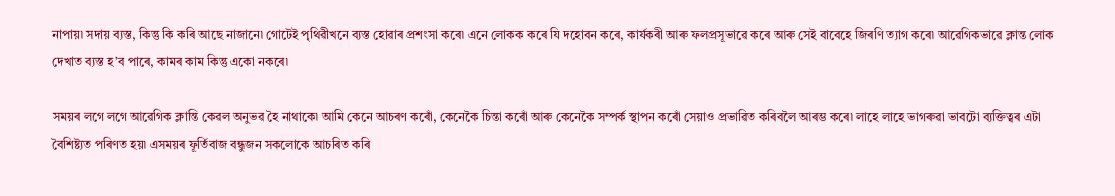নাপায়৷ সদায় ব্যস্ত, কিন্তু কি কৰি আছে নাজানে৷ গোটেই পৃথিৱীখনে ব্যস্ত হোৱাৰ প্রশংসা কৰে৷ এনে লোকক কৰে যি দহোবন কৰে, কার্যকৰী আৰু ফলপ্রসূভাৱে কৰে আৰু সেই বাবেহে জিৰণি ত্যাগ কৰে৷ আৱেগিকভাৱে ক্লান্ত লোক দেখাত ব্যস্ত হ’ব পাৰে, কামৰ কাম কিন্তু একো নকৰে৷

সময়ৰ লগে লগে আৱেগিক ক্লান্তি কেৱল অনুভৱ হৈ নাথাকে৷ আমি কেনে আচৰণ কৰোঁ, কেনেকৈ চিন্তা কৰোঁ আৰু কেনেকৈ সম্পর্ক স্থাপন কৰোঁ সেয়াও প্রভাৱিত কৰিবলৈ আৰম্ভ কৰে৷ লাহে লাহে ভাগৰুৱা ভাবটো ব্যক্তিত্বৰ এটা বৈশিষ্ট্যত পৰিণত হয়৷ এসময়ৰ ফূর্তিবাজ বন্ধুজন সকলোকে আচৰিত কৰি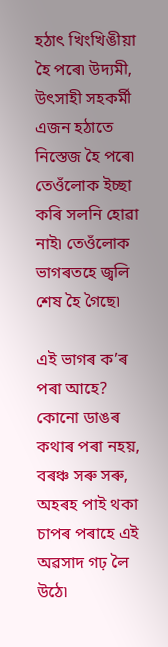হঠাৎ খিংখিঙীয়া হৈ পৰে৷ উদ্যমী, উৎসাহী সহকর্মী এজন হঠাতে নিস্তেজ হৈ পৰে৷ তেওঁলোক ইচ্ছা কৰি সলনি হোৱা নাই৷ তেওঁলোক ভাগৰতহে জ্বলি শেষ হৈ গৈছে৷

এই ভাগৰ ক’ৰ পৰা আহে? কোনো ডাঙৰ কথাৰ পৰা নহয়, বৰঞ্চ সৰু সৰু, অহৰহ পাই থকা চাপৰ পৰাহে এই অৱসাদ গঢ় লৈ উঠে৷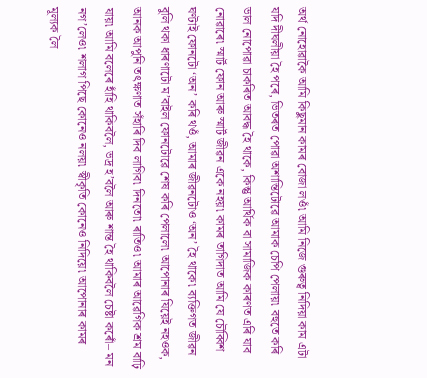অর্থ নোহোৱাকৈ আমি কিছুমান কামৰ বোজা লওঁ৷ আমি নিজে গুৰুত্ব নিদিয়া কাম এটা যদি দীঘলীয়া হৈ পৰে, ভিতৰত পোৱা অশান্তিটোৱে আমাক চেপি পেলায়৷ বহুতে কৰি ভাল নোপোৱা চাকৰিত আবদ্ধ হৈ থাকে, কিন্তু আর্থিক বা সামাজিক কাৰণত এৰি যাব নোৱাৰে৷ স্মার্ট ফোন আৰু স্মার্ট জীৱন একে নহয়৷ কামৰ তাগিদাত আমি যে চৌব্বিশ ঘণ্টাই ফোনটো ‘অন’ কৰি থওঁ, আমাৰ জীৱনটোও ‘অন’ হৈ থাকে৷ ব্যক্তিগত জীৱন বুলি থকা ধাৰণাটো ম’বাইল ফোনটোৱে শেষ কৰি পেলালে৷ আপোনাৰ যিয়েই নহওক, আনক আপুনি তৎক্ষণাত সঁহাৰি দিব লাগিব৷ দিনতো৷ ৰাতিও৷ আমাৰ আৱেগিক শ্রম বাঢ়ি যায়৷ আমি বলেৰে হাঁহি থাকিবলৈ, ভদ্র হ’বলৈ আৰু শান্ত হৈ থাকিবলৈ চেষ্টা কৰোঁ– মন নগ’লেও৷ শলাগ পিছে কোনেও নলয়৷ স্বীকৃতি কোনেও নিদিয়ে৷ আপোনাৰ কামৰ মূল্যক লৈ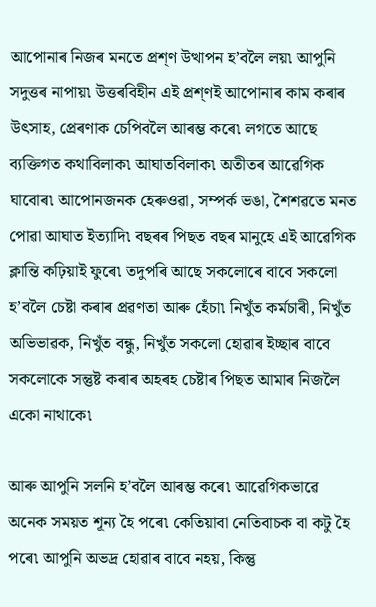আপোনাৰ নিজৰ মনতে প্রশ্ণ উত্থাপন হ’বলৈ লয়৷ আপুনি সদুত্তৰ নাপায়৷ উত্তৰবিহীন এই প্রশ্ণই আপোনাৰ কাম কৰাৰ উৎসাহ, প্রেৰণাক চেপিবলৈ আৰম্ভ কৰে৷ লগতে আছে ব্যক্তিগত কথাবিলাক৷ আঘাতবিলাক৷ অতীতৰ আৱেগিক ঘাবোৰ৷ আপোনজনক হেৰুওৱা, সম্পর্ক ভঙা, শৈশৱতে মনত পোৱা আঘাত ইত্যাদি৷ বছৰৰ পিছত বছৰ মানুহে এই আৱেগিক ক্লান্তি কঢ়িয়াই ফুৰে৷ তদুপৰি আছে সকলোৰে বাবে সকলো হ’বলৈ চেষ্টা কৰাৰ প্রৱণতা আৰু হেঁচা৷ নিখুঁত কর্মচাৰী, নিখুঁত অভিভাৱক, নিখুঁত বন্ধু, নিখুঁত সকলো হোৱাৰ ইচ্ছাৰ বাবে সকলোকে সন্তুষ্ট কৰাৰ অহৰহ চেষ্টাৰ পিছত আমাৰ নিজলৈ একো নাথাকে৷

আৰু আপুনি সলনি হ’বলৈ আৰম্ভ কৰে৷ আৱেগিকভাৱে অনেক সময়ত শূন্য হৈ পৰে৷ কেতিয়াবা নেতিবাচক বা কটু হৈ পৰে৷ আপুনি অভদ্র হোৱাৰ বাবে নহয়, কিন্তু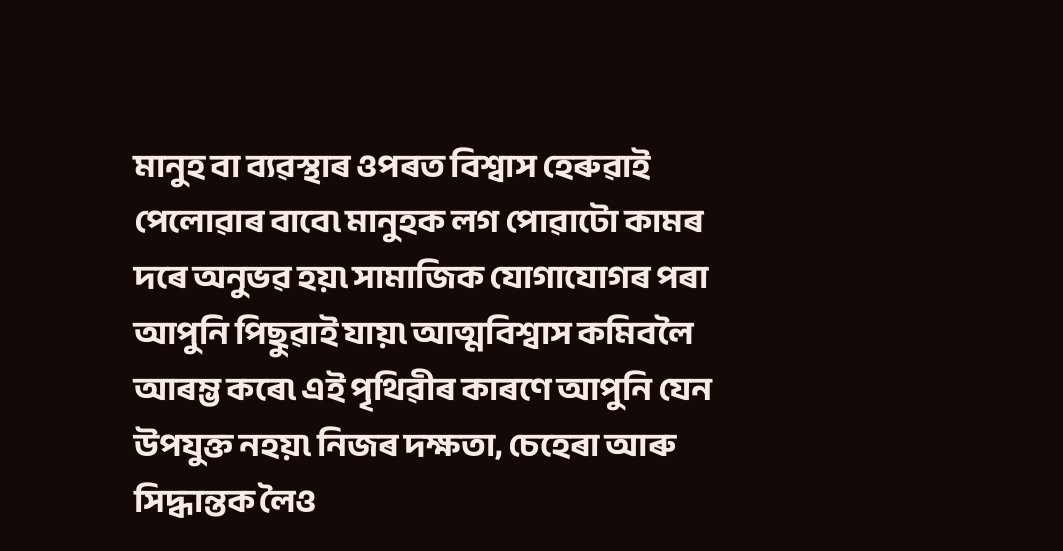মানুহ বা ব্যৱস্থাৰ ওপৰত বিশ্বাস হেৰুৱাই পেলোৱাৰ বাবে৷ মানুহক লগ পোৱাটো কামৰ দৰে অনুভৱ হয়৷ সামাজিক যোগাযোগৰ পৰা আপুনি পিছুৱাই যায়৷ আত্মবিশ্বাস কমিবলৈ আৰম্ভ কৰে৷ এই পৃথিৱীৰ কাৰণে আপুনি যেন উপযুক্ত নহয়৷ নিজৰ দক্ষতা, চেহেৰা আৰু সিদ্ধান্তক লৈও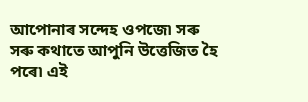আপোনাৰ সন্দেহ ওপজে৷ সৰু সৰু কথাতে আপুনি উত্তেজিত হৈ পৰে৷ এই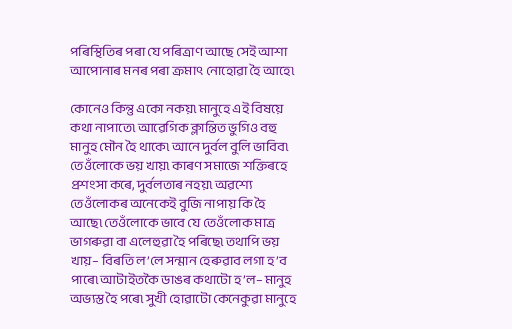পৰিস্থিতিৰ পৰা যে পৰিত্রাণ আছে সেই আশা আপোনাৰ মনৰ পৰা ক্রমাৎ নোহোৱা হৈ আহে৷

কোনেও কিন্তু একো নকয়৷ মানুহে এই বিষয়ে কথা নাপাতে৷ আৱেগিক ক্লান্তিত ভুগিও বহু মানুহ মৌন হৈ থাকে৷ আনে দুর্বল বুলি ভাবিব৷ তেওঁলোকে ভয় খায়৷ কাৰণ সমাজে শক্তিৰহে প্রশংসা কৰে, দুর্বলতাৰ নহয়৷ অৱশ্যে তেওঁলোকৰ অনেকেই বুজি নাপায় কি হৈ আছে৷ তেওঁলোকে ভাবে যে তেওঁলোক মাত্র ভাগৰুৱা বা এলেহুৱা হৈ পৰিছে৷ তথাপি ভয় খায়– বিৰতি ল’লে সন্মান হেৰুৱাব লগা হ’ব পাৰে৷ আটাইতকৈ ডাঙৰ কথাটো হ’ল– মানুহ অভ্যস্ত হৈ পৰে৷ সুখী হোৱাটো কেনেকুৱা মানুহে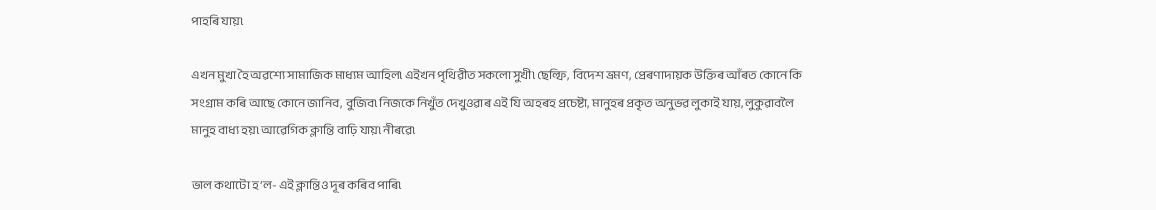পাহৰি যায়৷

এখন মুখা হৈ অৱশ্যে সামাজিক মাধ্যম আহিল৷ এইখন পৃথিৱীত সকলো সুখী৷ ছেল্ফি, বিদেশ ভ্রমণ, প্রেৰণাদায়ক উক্তিৰ আঁৰত কোনে কি সংগ্রাম কৰি আছে কোনে জানিব, বুজিব৷ নিজকে নিখুঁত দেখুওৱাৰ এই যি অহৰহ প্রচেষ্টা, মানুহৰ প্রকৃত অনুভৱ লুকাই যায়, লুকুৱাবলৈ মানুহ বাধ্য হয়৷ আৱেগিক ক্লান্তি বাঢ়ি যায়৷ নীৰৱে৷

ভাল কথাটো হ’ল- এই ক্লান্তিও দূৰ কৰিব পাৰি৷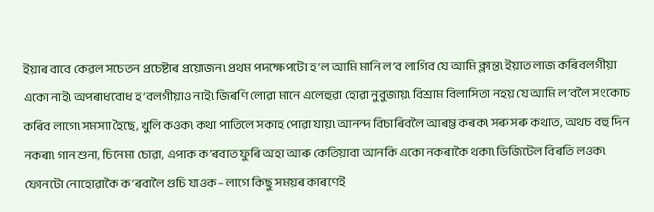ইয়াৰ বাবে কেৱল সচেতন প্রচেষ্টাৰ প্রয়োজন৷ প্রথম পদক্ষেপটো হ’ল আমি মানি ল’ব লাগিব যে আমি ক্লান্ত৷ ইয়াত লাজ কৰিবলগীয়া একো নাই৷ অপৰাধবোধ হ’বলগীয়াও নাই৷ জিৰণি লোৱা মানে এলেহুৱা হোৱা নুবুজায়৷ বিশ্রাম বিলাসিতা নহয় যে আমি ল’বলৈ সংকোচ কৰিব লাগে৷ সমস্যা হৈছে, খুলি কওক৷ কথা পাতিলে সকাহ পোৱা যায়৷ আনন্দ বিচাৰিবলৈ আৰম্ভ কৰক৷ সৰু সৰু কথাত, অথচ বহু দিন নকৰা৷ গান শুনা, চিনেমা চোৱা, এপাক ক’ৰবাত ফুৰি অহা আৰু কেতিয়াবা আনকি একো নকৰাকৈ থকা৷ ডিজিটেল বিৰতি লওক৷ ফোনটো নোহোৱাকৈ ক’ৰবালৈ গুচি যাওক– লাগে কিছু সময়ৰ কাৰণেই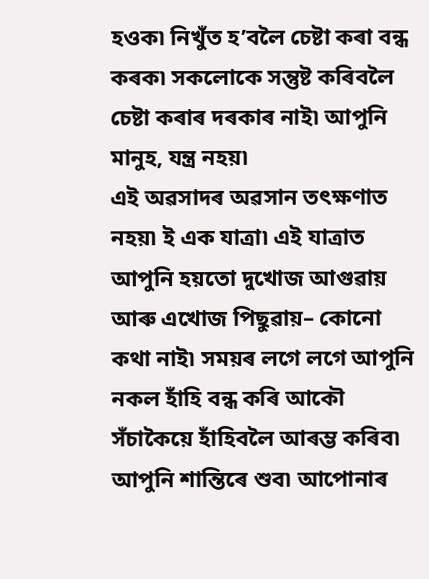হওক৷ নিখুঁত হ’বলৈ চেষ্টা কৰা বন্ধ কৰক৷ সকলোকে সন্তুষ্ট কৰিবলৈ চেষ্টা কৰাৰ দৰকাৰ নাই৷ আপুনি মানুহ, যন্ত্র নহয়৷
এই অৱসাদৰ অৱসান তৎক্ষণাত নহয়৷ ই এক যাত্রা৷ এই যাত্রাত আপুনি হয়তো দুখোজ আগুৱায় আৰু এখোজ পিছুৱায়– কোনো কথা নাই৷ সময়ৰ লগে লগে আপুনি নকল হাঁহি বন্ধ কৰি আকৌ সঁচাকৈয়ে হাঁহিবলৈ আৰম্ভ কৰিব৷ আপুনি শান্তিৰে শুব৷ আপোনাৰ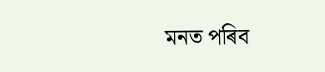মনত পৰিব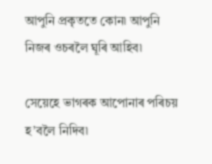আপুনি প্রকৃততে কোন৷ আপুনি নিজৰ ওচৰলৈ ঘূৰি আহিব৷

সেয়েহে ভাগৰক আপোনাৰ পৰিচয় হ’বলৈ নিদিব৷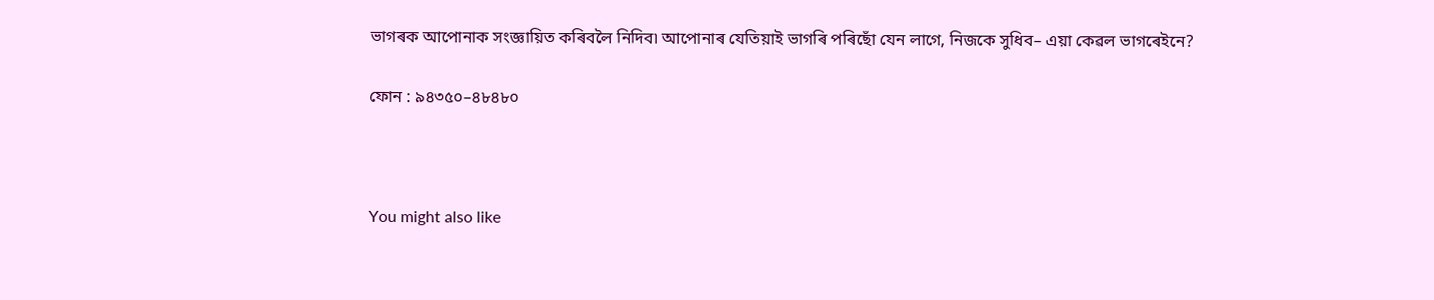ভাগৰক আপোনাক সংজ্ঞায়িত কৰিবলৈ নিদিব৷ আপোনাৰ যেতিয়াই ভাগৰি পৰিছোঁ যেন লাগে, নিজকে সুধিব– এয়া কেৱল ভাগৰেইনে?

ফোন : ৯৪৩৫০–৪৮৪৮০



You might also like